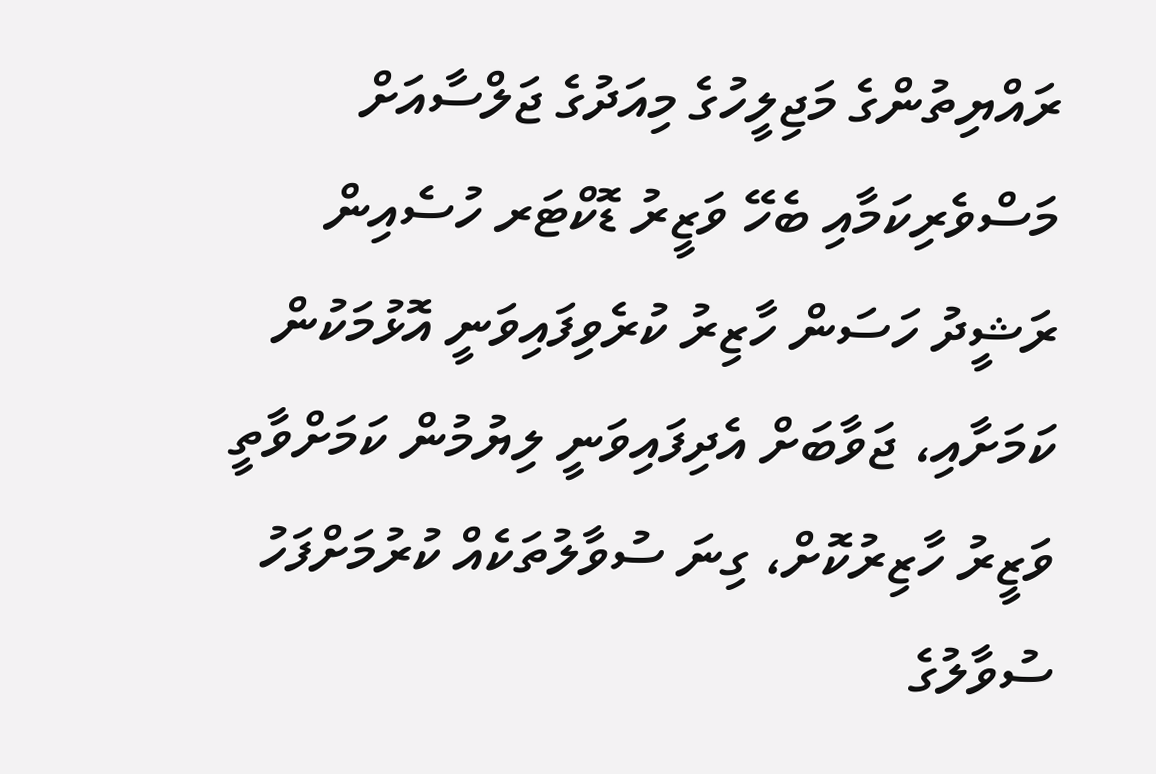ރައްޔިތުންގެ މަޖިލީހުގެ މިއަދުގެ ޖަލްސާއަށް މަސްވެރިކަމާއި ބެހޭ ވަޒީރު ޑޮކްޓަރ ހުސެއިން ރަޝީދު ހަސަން ހާޒިރު ކުރެވިފައިވަނީ އޮޅުމަކުން ކަމަށާއި، ޖަވާބަށް އެދިފައިވަނީ ލިޔުމުން ކަމަށްވާތީ ވަޒީރު ހާޒިރުކޮށް، ގިނަ ސުވާލުތަކެއް ކުރުމަށްފަހު ސުވާލުގެ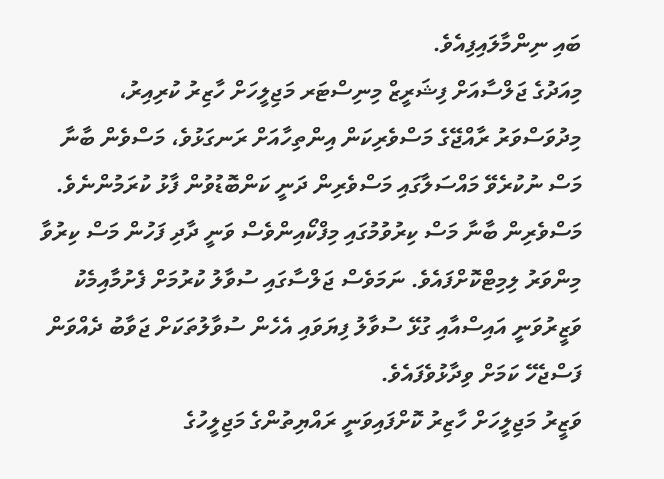ބައި ނިންމާލައިފިއެވެ.
މިއަދުގެ ޖަލްސާއަށް ފިޝަރީޒް މިނިސްޓަރ މަޖިލީހަށް ހާޒިރު ކުރިއިރު، މިދުވަސްވަރު ރާއްޖޭގެ މަސްވެރިކަން އިންތިހާއަށް ރަނގަޅުވެ، މަސްވެން ބާނާ މަސް ނުކުރެވޭ މައްސަލާގައި މަސްވެރިން ދަނީ ކަންބޮޑުވުން ފާޅު ކުރަމުންނެވެ. މަސްވެރިން ބާނާ މަސް ކިރުވުމުގައި މިފްކޯއިންވެސް ވަނީ ދާދި ފަހުން މަސް ކިރުވާ މިންވަރު ލިމިޓްކޮށްފައެވެ. ނަމަވެސް ޖަލްސާގައި ސުވާލު ކުރުމަށް ފެށުމާއިމެކު ވަޒީރުވަނީ އައިސްއާއި ގުޅޭ ސުވާލު ފިޔަވައި އެހެން ސުވާލުތަކަށް ޖަވާބު ދެއްވަން ފަސްޖެހޭ ކަމަށް ވިދާޅުވެފައެވެ.
ވަޒީރު މަޖިލީހަށް ހާޒިރު ކޮށްފައިވަނީ ރައްޔިތުންގެ މަޖިލީހުގެ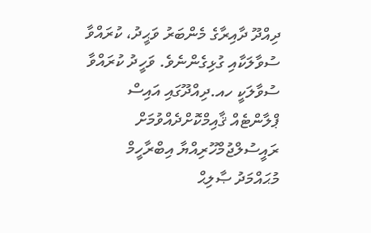ދިއްދޫ ދާއިރާގެ މެންބަރު ވަޙީދު، ކުރައްވާ ސުވާލަކާއި ގުޅިގެންނެވެ. ވަހީދު ކުރައްވާ ސުވާލަކީ ހއ.ދިއްދޫގައި އައިސް ޕްލާންޓެއް ޤާއިމްކޮށްދެއްވުމަށް ރައީސުލްޖުމްހޫރިއްޔާ އިބްރާހީމް މުޙައްމަދު ޞާލިޙް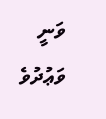ވަނީ ވަޢުދުވެ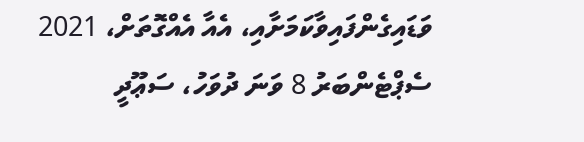ވަޑައިގެންފައިވާކަމަށާއި، އެއާ އެއްގޮތަށް، 2021 ސެޕްޓެންބަރު 8 ވަނަ ދުވަހު، ސަޢޫދީ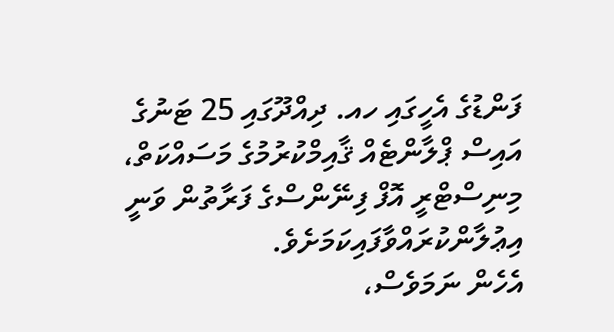ފަންޑުގެ އެހީގައި ހއ. ދިއްދޫގައި 25 ޓަނުގެ އައިސް ޕްލާންޓެއް ޤާއިމްކުރުމުގެ މަސައްކަތް، މިނިސްޓްރީ އޮފް ފިނޭންސްގެ ފަރާތުން ވަނީ އިޢުލާންކުރައްވާފައިކަމަށެވެ.
އެހެން ނަމަވެސް،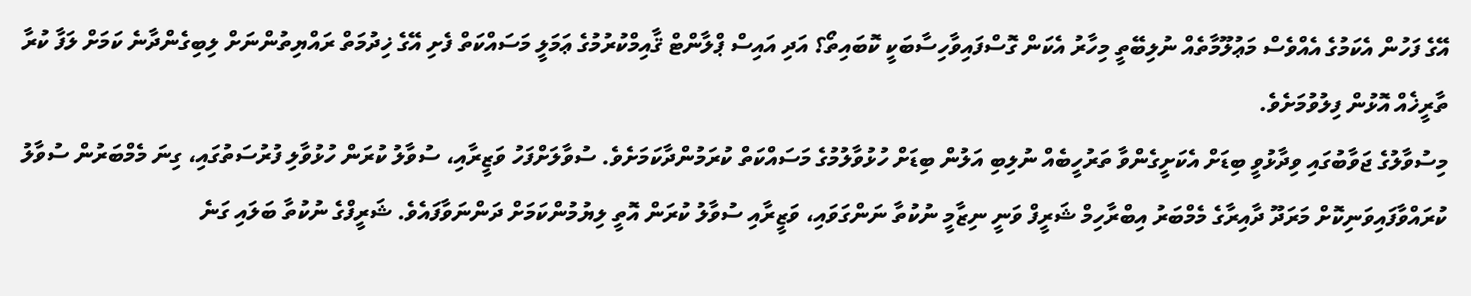އޭގެ ފަހުން އެކަމުގެ އެއްވެސް މަޢުލޫމާތެއް ނުލިބޭތީ މިހާރު އެކަން ގޮސްފައިވާހިސާބަކީ ކޮބައިތޯ؟ އަދި އައިސް ޕްލާންޓް ޤާއިމްކުރުމުގެ ޢަމަލީ މަސައްކަތް ފެށި އޭގެ ޚިދުމަތް ރައްޔިތުންނަށް ލިބިގެންދާނެ ކަމަށް ލަފާ ކުރާ ތާރީޚެއް އޮޅުން ފިލުވުމަށެވެ.
މިސުވާލުގެ ޖަވާބުގައި ވިދާޅުވީ ބިޑަށް އެކަށީގެންވާ ތަރުހީބެއް ނުލިބި އަލުން ބިޑަށް ހުޅުވާލުމުގެ މަސައްކަތް ކުރަމުންދާކަމަށެވެ. ސުވާލަށްފަހު ވަޒީރާއި، ސުވާލު ކުރަން ހުޅުވާލި ފުރުސަތުގައި، ގިނަ މެމްބަރުން ސުވާލު ކުރައްވާފައިވަނިކޮށް މަރަދޫ ދާއިރާގެ މެމްބަރު އިބްރާހިމް ޝަރީފް ވަނީ ނިޒާމީ ނުކުތާ ނަންގަވައި، ވަޒީރާއި ސުވާލު ކުރަން އޮތީ ލިޔުމުންކަމަށް ދަންނަވާފައެވެ. ޝަރީފްގެ ނުކުތާ ބަލައި ގަނެ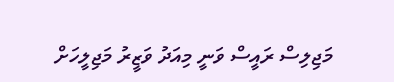މަޖިލިސް ރައީސް ވަނީ މިއަދު ވަޒީރު މަޖިލީހަށް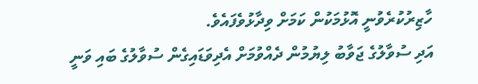ހާޒިރުކުރެވުނީ އޮޅުމަކުން ކަމަށް ވިދާޅުވެފައެވެ.
އަދި ސުވާލުގެ ޖަވާބު ލިޔުމުން ދެއްވުމަށް އެދިވަޑައިގެން ސުވާލުގެ ބައި ވަނީ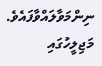ނިންމަވާލައްވާފައެވެ. މަޖިލީހުގައި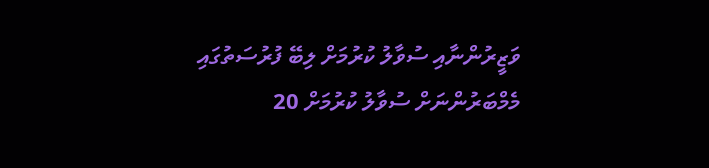ވަޒީރުންނާއި ސުވާލު ކުރުމަށް ލިބޭ ފުރުސަތުގައި މެމްބަރުންނަށް ސުވާލު ކުރުމަށް 20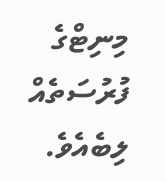މިނިޓްގެ ފުރުސަތެއް ލިބެއެވެ.